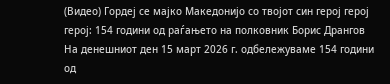(Видео) Гордеј се мајко Македонијо со твојот син герој герој герој: 154 години од раѓањето на полковник Борис Дрангов
На денешниот ден 15 март 2026 г. одбележуваме 154 години од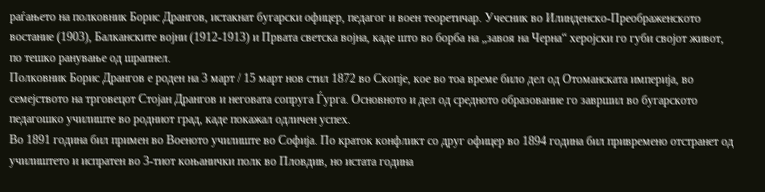раѓањето на полковник Борис Дрангов, истакнат бугарски офицер, педагог и воен теоретичар. Учесник во Илинденско-Преображенското востание (1903), Балканските војни (1912-1913) и Првата светска војна, каде што во борба на „завоя на Черна“ херојски го губи својот живот, по тешко ранување од шрапнел.
Полковник Борис Дрангов е роден на 3 март / 15 март нов стил 1872 во Скопје, кое во тоа време било дел од Отоманската империја, во семејството на трговецот Стојан Дрангов и неговата сопруга Ѓурга. Основното и дел од средното образование го завршил во бугарското педагошко училиште во родниот град, каде покажал одличен успех.
Во 1891 година бил примен во Военото училиште во Софија. По краток конфликт со друг офицер во 1894 година бил привремено отстранет од училиштето и испратен во 3-тиот коњанички полк во Пловдив, но истата година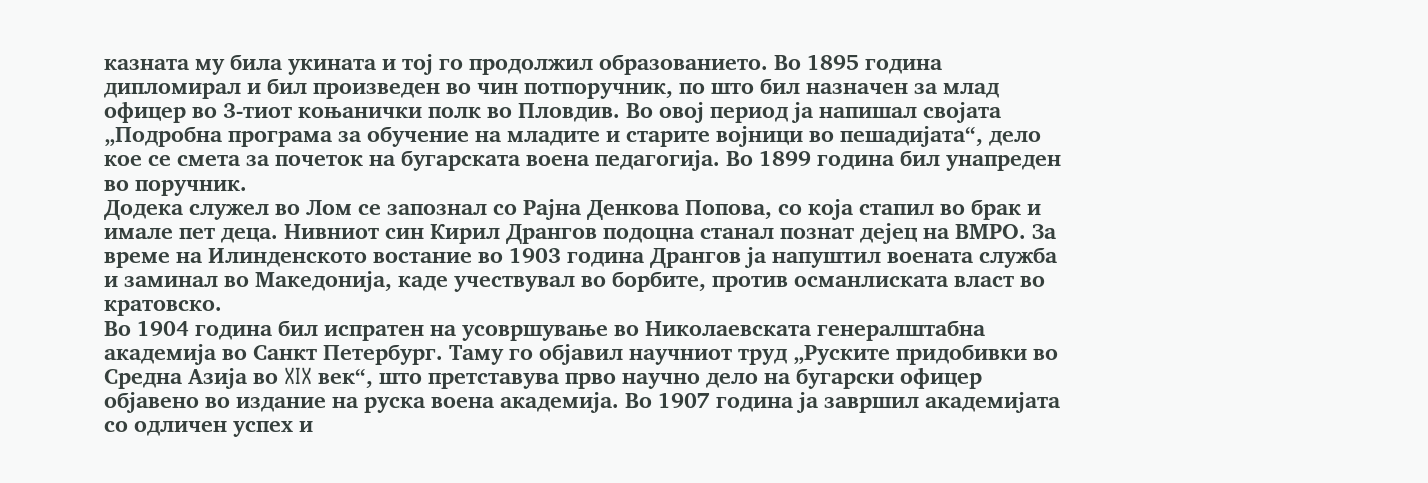казната му била укината и тој го продолжил образованието. Во 1895 година дипломирал и бил произведен во чин потпоручник, по што бил назначен за млад офицер во 3-тиот коњанички полк во Пловдив. Во овој период ја напишал својата „Подробна програма за обучение на младите и старите војници во пешадијата“, дело кое се смета за почеток на бугарската воена педагогија. Во 1899 година бил унапреден во поручник.
Додека служел во Лом се запознал со Рајна Денкова Попова, со која стапил во брак и имале пет деца. Нивниот син Кирил Дрангов подоцна станал познат дејец на ВМРО. За време на Илинденското востание во 1903 година Дрангов ја напуштил воената служба и заминал во Македонија, каде учествувал во борбите, против османлиската власт во кратовско.
Во 1904 година бил испратен на усовршување во Николаевската генералштабна академија во Санкт Петербург. Таму го објавил научниот труд „Руските придобивки во Средна Азија во XIX век“, што претставува прво научно дело на бугарски офицер објавено во издание на руска воена академија. Во 1907 година ја завршил академијата со одличен успех и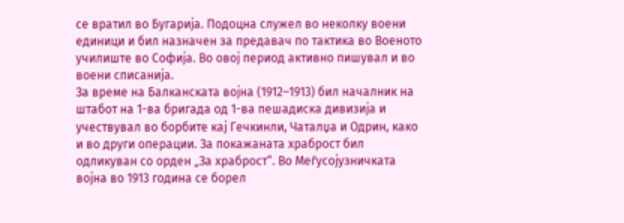се вратил во Бугарија. Подоцна служел во неколку воени единици и бил назначен за предавач по тактика во Военото училиште во Софија. Во овој период активно пишувал и во воени списанија.
За време на Балканската војна (1912–1913) бил началник на штабот на 1-ва бригада од 1-ва пешадиска дивизија и учествувал во борбите кај Гечкинли, Чаталџа и Одрин, како и во други операции. За покажаната храброст бил одликуван со орден „За храброст“. Во Меѓусојузничката војна во 1913 година се борел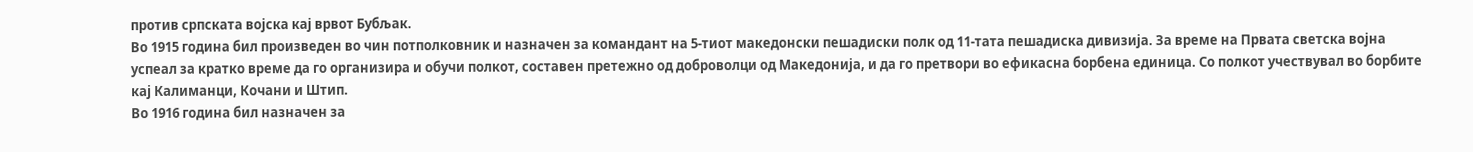против српската војска кај врвот Бубљак.
Во 1915 година бил произведен во чин потполковник и назначен за командант на 5-тиот македонски пешадиски полк од 11-тата пешадиска дивизија. За време на Првата светска војна успеал за кратко време да го организира и обучи полкот, составен претежно од доброволци од Македонија, и да го претвори во ефикасна борбена единица. Со полкот учествувал во борбите кај Калиманци, Кочани и Штип.
Во 1916 година бил назначен за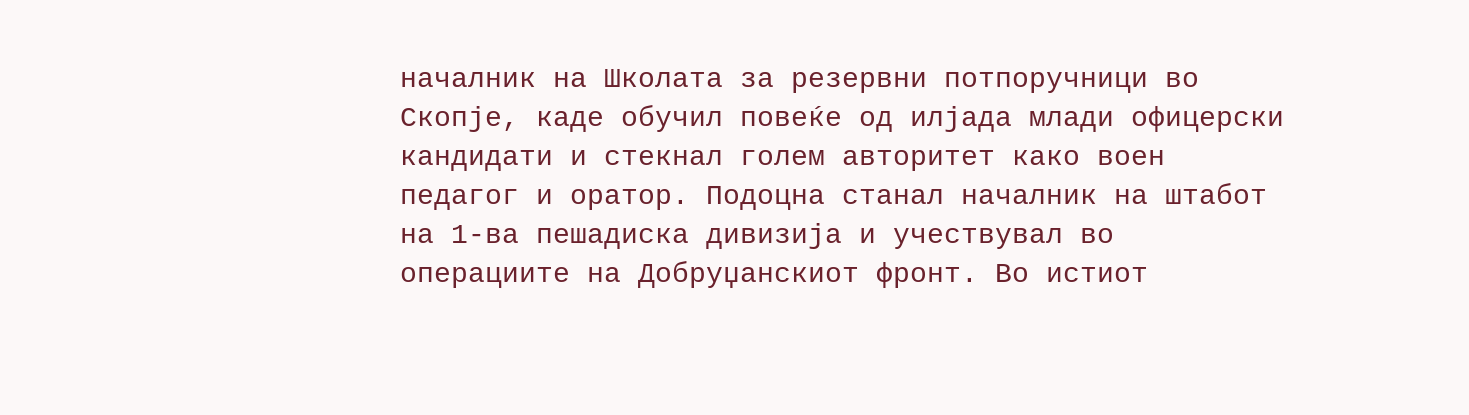началник на Школата за резервни потпоручници во Скопје, каде обучил повеќе од илјада млади офицерски кандидати и стекнал голем авторитет како воен педагог и оратор. Подоцна станал началник на штабот на 1-ва пешадиска дивизија и учествувал во операциите на Добруџанскиот фронт. Во истиот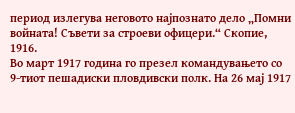период излегува неговото најпознато дело „Помни войната! Съвети за строеви офицери.“ Скопие, 1916.
Во март 1917 година го презел командувањето со 9-тиот пешадиски пловдивски полк. На 26 мај 1917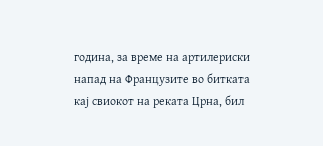година, за време на артилериски напад на Французите во битката кај свиокот на реката Црна, бил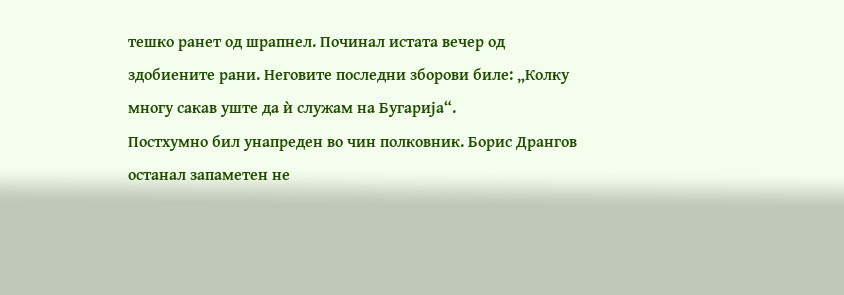тешко ранет од шрапнел. Починал истата вечер од здобиените рани. Неговите последни зборови биле: „Колку многу сакав уште да ѝ служам на Бугарија“.
Постхумно бил унапреден во чин полковник. Борис Дрангов останал запаметен не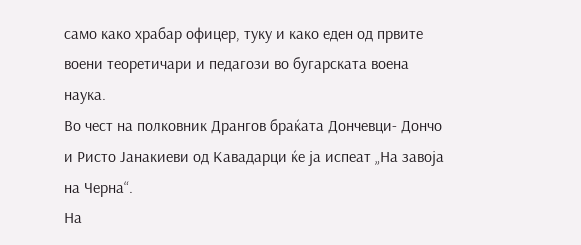само како храбар офицер, туку и како еден од првите воени теоретичари и педагози во бугарската воена наука.
Во чест на полковник Дрангов браќата Дончевци- Дончо и Ристо Јанакиеви од Кавадарци ќе ја испеат „На завоја на Черна“.
На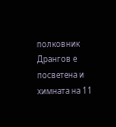полковник Дрангов е посветена и химната на 11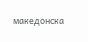македонска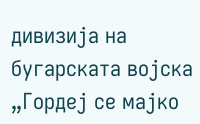дивизија на бугарската војска „Гордеј се мајко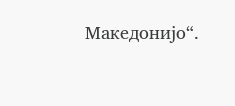Македонијо“.